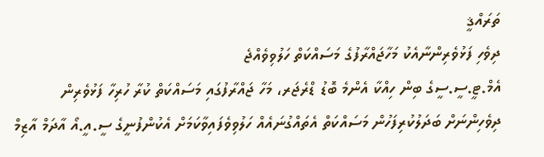ތަރައްޤީ
ދިވެހި ފަޅުވެރިންނާއެކު މަހާޖައްރާފުގެ މަސައްކަތް ހަލުވިވެއްޖެ
އެމް.ޓީ.ސީ.ސީގެ ބިން ހިއްކާ އެންމެ ބޮޑު ޑްރެޖަރ، މަހާ ޖައްރާފުގައި މަސައްކަތް ކުރާ ހުރިހާ ފަޅުވެރިން ދިވެހިންނަށް ބަދަލުކުރިފަހުން މަސައްކަތް އެތައްގުނައެއް ހަލުވިވެފައިވާކަމަށް އެކުންފުނީގެ ސީ.އީ.އޯ އާދަމް އާޒިމް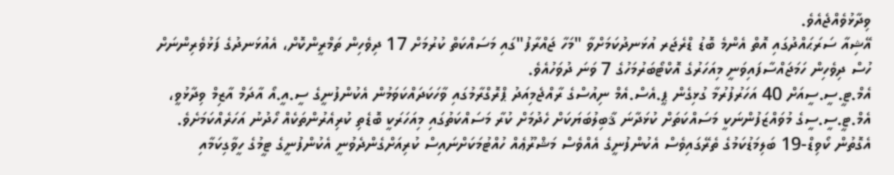ވިދާޅުވެއްޖެއެވެ.
އޭޝިއާ ސަރަޙައްދުގައި އޮތް އެންމެ ބޮޑު ޑްރެޖަރ އުޅަނދުކަމަށްވާ "މަހާ ޖައްރާފު"ގައި މަސައްކަތް ކުރުމަށް 17 ދިވެހިން ތަމްރީންކޮށް، އެއުޅަނދުގެ ފަޅުވެރިންނަށް ހުސް ދިވެހިން ހަމަޖައްސާފައިވަނީ މިއަހަރުގެ އޮކްޓޯބަރުމަހުގެ 7 ވަނަ ދުވަހުއެވެ.
އެމް.ޓީ.ސީ.ސީއަށް 40 އަހަރުފުރުމާ ގުޅިގެން ޕީ.އެސް.އެމް ނިއުސްގެ ރާއްޖެމިއަދު ޕްރޮގްރާމުގައި ވާހަކަދައްކަވަމުން އެކުންފުނީގެ ސީ.އީ.އޯ އާދަމް އާޒިމް ވިދާޅުވީ، އެމް.ޓީ.ސީ.ސީގެ މުވައްޒަފުންނަކީ މަސައްކަތަށް ކުޅަދާނަ ޤާބިލުބަޔަކަށް ހެދުމަށް ކުރާ މަސައްކަތުގައި މިއަހަރަކީ ބޮޑެތި ކުރިއެރުންތަކެއް ހޯދުނު އަހަރެއްކަމަށެވެ. އެގޮތުން ކޯވިޑް-19 ބަލިމަޑުކަމުގެ ތެރޭގައިވެސް އެކުންފުނީގެ އެއްވެސް މަޝްރޫޢެއް ހުއްޓުމަކަށްނައިސް ކުރިއަށްގެންދެވުނީ އެކުންފުނީގެ ޓީމުގެ ހީވާގިކަމާއި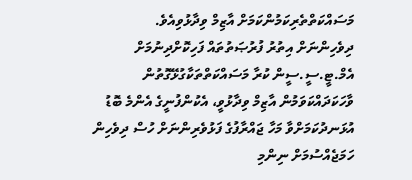މަސައްކަތްތެރިކަމުންކަމަށް އާޒިމް ވިދާޅުވިއެވެ.
ދިވެހިންނަށް އިތުރު ފުރުޞަތުތައް ފަހިކޮށްދިނުމަށް އެމް.ޓީ.ސީ.ސީން ކުރާ މަސައްކަތްތަކާގުޅޭގޮތުން ވާހަކަދައްކަވަމުން އާޒިމް ވިދާޅުވީ، އެކުންފުނީގެ އެންމެ ބޮޑު އުޅަނދުކަމަށްވާ މަހާ ޖައްރާފުގެ ފަޅުވެރިންނަށް ހުސް ދިވެހިން ހަމަޖެއްސުމަށް ނިންމި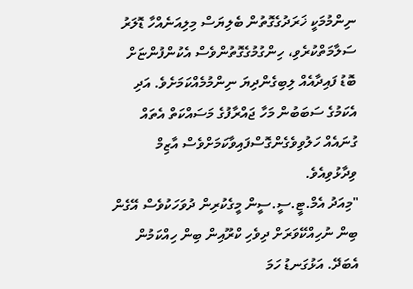ނިންމުމަކީ ޚަރަދުގެގޮތުން ބެލިޔަސް މިލިއަނެއްހާ ޑޮލަރު ސަލާމަތްކުރެވި، ހިންގުމުގެގޮތުންވެސް އެކުންފުންޏަށް ބޮޑު ފައިދާއެއް ލިބިގެންދިޔަ ނިންމުމެއްކަމަށެވެ. އަދި އެކަމުގެ ސަބަބުން މަހާ ޖައްރާފުގެ މަސައްކަތް އެތައް ގުނައެއް ހަލުވިވެގެންގޮސްފައިވާކަމަށްވެސް އާޒިމް ވިދާޅުވިއެވެ.
"މިއަދު އެމް.ޓީ.ސީ.ސީން މީގެކުރިން ދުވަހަކުވެސް އޭގެން ބިން ނުހިއްކޭވަރަށް ދިވެހި ކްރޫއިން ބިން ހިއްކަމުން އެބަދޭ. އަޅުގަނޑު ހަމަ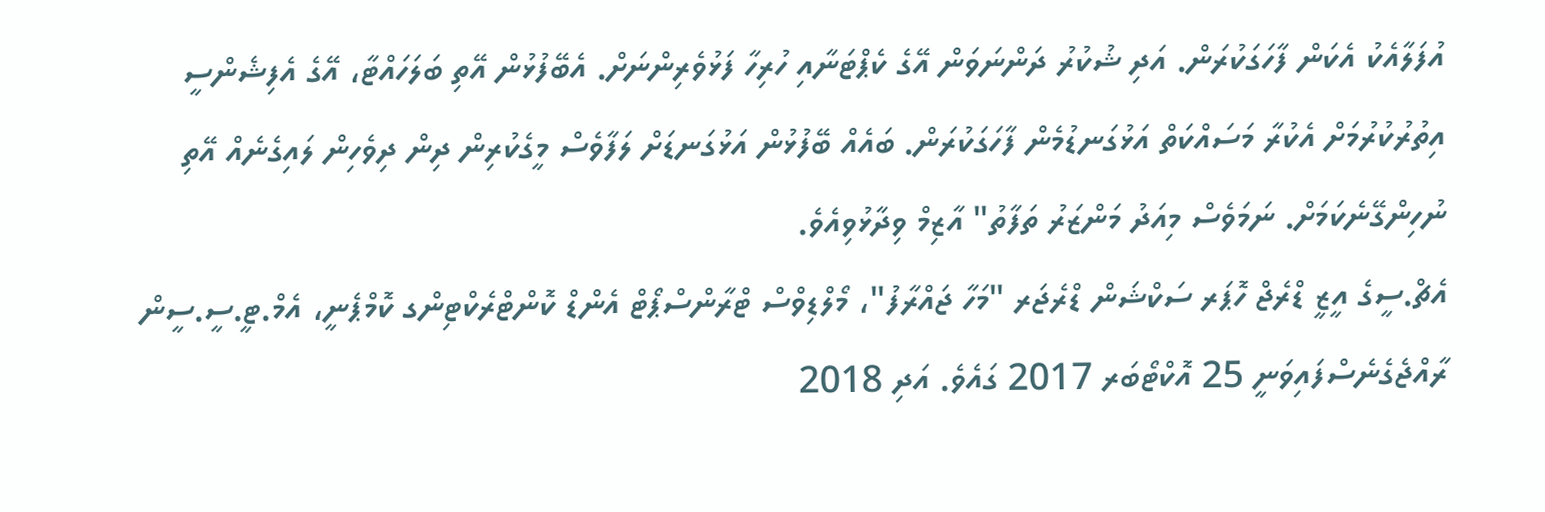އުފަލާއެކު އެކަން ފާހަގަކުރަން. އަދި ޝުކުރު ދަންނަވަން އޭގެ ކެޕްޓަނާއި ހުރިހާ ފަޅުވެރިންނަށް. އެބޭފުޅުން އޭތި ބަލަހައްޓާ، އޭގެ އެފިޝެންސީ އިތުރުކުރުމަށް އެކުރާ މަސައްކަތް އަޅުގަނޑުމެން ފާހަގަކުރަން. ބައެއް ބޭފުޅުން އަޅުގަނޑަށް ލަފާވެސް މީގެކުރިން ދިން ދިވެހިން ލައިގެނެއް އޭތި ނުހިންގޭނެކަމަށް. ނަމަވެސް މިއަދު މަންޒަރު ތަފާތު" އާޒިމް ވިދާޅުވިއެވެ.
އެޗް.ސީގެ އީޒީ ޑްރެޖް ހޮޕަރ ސަކްޝަން ޑްރެޖަރ "މަހާ ޖައްރާފު"، މޯލްޑިވްސް ޓްރާންސްޕޯޓް އެންޑް ކޮންޓްރެކްޓިންގ ކޮމްޕެނީ، އެމް.ޓީ.ސީ.ސީން ރާއްޖެގެނެސްފައިވަނީ 25 އޮކްޓޯބަރ 2017 ގައެވެ. އަދި 2018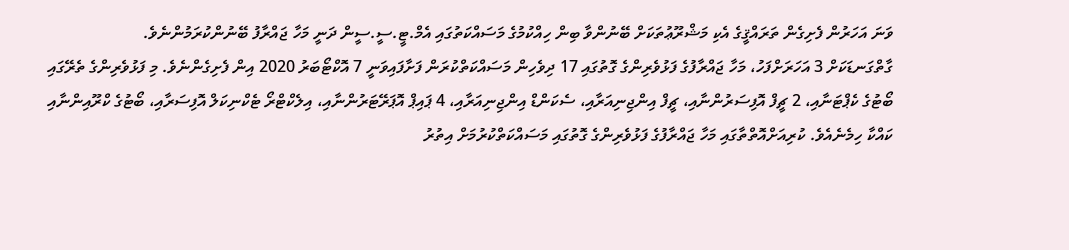ވަނަ އަހަރުން ފެށިގެން ތަރައްޤީގެ އެކި މަޝްރޫޢުތަކަށް ބޭނުންވާ ބިން ހިއްކުމުގެ މަސައްކަތުގައި އެމް.ޓީ.ސީ.ސީން ދަނީ މަހާ ޖައްރާފު ބޭނުންކުރަމުންނެވެ.
ގާތްގަނޑަކަށް 3 އަހަރަށްފަހު، މަހާ ޖައްރާފުގެ ފަޅުވެރިންގެ ގޮތުގައި 17 ދިވެހިން މަސައްކަތްކުރަން ފަށާފައިވަނީ 7 އޮކްޓޯބަރު 2020 އިން ފެށިގެންނެވެ. މި ފަޅުވެރިންގެ ތެރޭގައި ބޯޓުގެ ކެޕްޓަނާއި، 2 ޗީފް އޮފިސަރުންނާއި، ޗީފް އިންޖިނިއަރާއި، ސެކަންޑް އިންޖިނިއަރާއި، 4 ޕައިޕް އޮޕަރޭޓަރުންނާއި، އިލެކްޓްރޯ ޓެކްނިކަލް އޮފިސަރާއި، ބޯޓުގެ ކްރޫއިންނާއި ކައްކާ ހިމެނެއެވެ. ކުރިއަށްއޮތްތާގައި މަހާ ޖައްރާފުގެ ފަޅުވެރިންގެ ގޮތުގައި މަސައްކަތްކުރުމަށް އިތުރު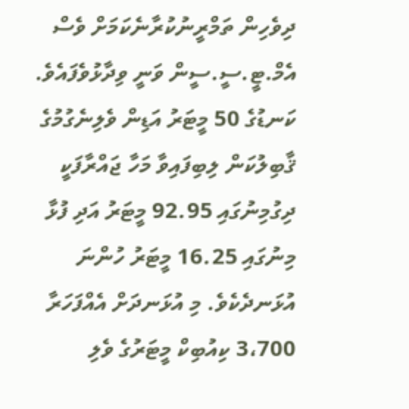ދިވެހިން ތަމްރީނުކުރާނެކަމަށް ވެސް އެމް.ޓީ.ސީ.ސީން ވަނީ ވިދާޅުވެފައެވެ.
ކަނޑުގެ 50 މީޓަރު އަޑިން ވެލިނެގުމުގެ ޤާބިލުކަން ލިބިފައިވާ މަހާ ޖައްރާފަކީ ދިގުމިނުގައި 92.95 މީޓަރު އަދި ފުޅާ މިނުގައި 16.25 މީޓަރު ހުންނަ އުޅަނދެކެވެ. މި އުޅަނދަށް އެއްފަހަރާ 3،700 ކިއުބިކް މީޓަރުގެ ވެލި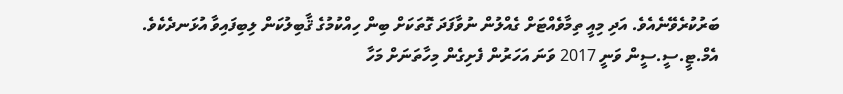ބަރުކުރެވޭނެއެވެ. އަދި މިއީ ތިމާވެއްޓަށް ގެއްލުން ނުވާފަދަ ގޮތަކަށް ބިން ހިއްކުމުގެ ޤާބިލުކަން ލިބިފައިވާ އުޅަނދެކެވެ. އެމް.ޓީ.ސީ.ސީން ވަނީ 2017 ވަނަ އަހަރުން ފެށިގެން މިހާތަނަށް މަހާ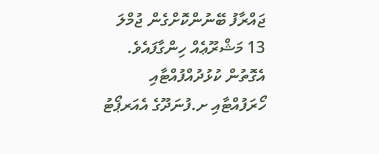ޖައްރާފު ބޭނުންކޮށްގެން ޖުމްލަ 13 މަޝްރޫޢެއް ހިންގާފައެވެ. އެގޮތުން ކުޅުދުއްފުއްޓާއި ހޯރަފުއްޓާއި ށ.ފުނަދޫގެ އެއަރޕޯޓު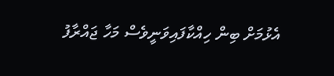އެޅުމަށް ބިން ހިއްކާފައިވަނީވެސް މަހާ ޖައްރާފު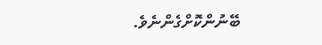ބޭނުންކޮށްގެންނެވެ.